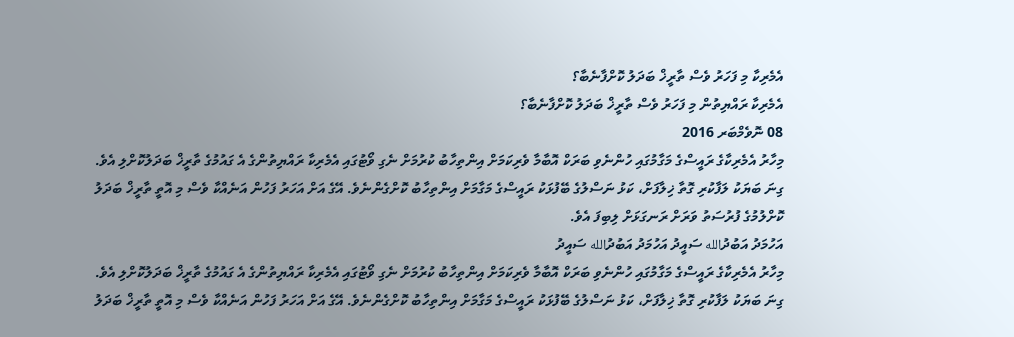އެމެރިކާ މި ފަހަރު ވެސް ތާރީޚް ބަދަލު ކޮށްފާނެބާ؟
އެމެރިކާ ރައްޔިތުން މި ފަހަރު ވެސް ތާރީޚް ބަދަލު ކޮށްފާނެބާ؟
08 ނޮވެމްބަރ 2016
މިހާރު އެމެރިކާގެ ރައީސްގެ މަގާމުގައި ހުންނެވި ބަރަކް އޮބާމާ ވެރިކަމަށް އިންތިހާބު ކުރުމަށް ނެގި ވޯޓުގައި އެމެރިކާ ރައްޔިތުންގެ އެ ގައުމުގެ ތާރީޚް ބަދަލުކޮށްލި އެވެ. ގިނަ ބަޔަކު ލަފާކުރި ގޮތާ ޚިލާފަށް، ކަޅު ނަސްލުގެ ބޭފުޅަކު ރައީސްގެ މަގާމަށް އިންތިހާބު ކޮށްގެންނެވެ. އޭގެ އަށް އަހަރު ފަހުން އަނެއްކާ ވެސް މި އޮތީ ތާރީޚް ބަދަލު ކޮށްލުމުގެ ފުރުސަތު ވަރަށް ރަނގަޅަށް ލިބިފަ އެވެ.
އަހުމަދު އަބުދުالله ސައީދު އަހުމަދު އަބުދުالله ސައީދު
މިހާރު އެމެރިކާގެ ރައީސްގެ މަގާމުގައި ހުންނެވި ބަރަކް އޮބާމާ ވެރިކަމަށް އިންތިހާބު ކުރުމަށް ނެގި ވޯޓުގައި އެމެރިކާ ރައްޔިތުންގެ އެ ގައުމުގެ ތާރީޚް ބަދަލުކޮށްލި އެވެ. ގިނަ ބަޔަކު ލަފާކުރި ގޮތާ ޚިލާފަށް، ކަޅު ނަސްލުގެ ބޭފުޅަކު ރައީސްގެ މަގާމަށް އިންތިހާބު ކޮށްގެންނެވެ. އޭގެ އަށް އަހަރު ފަހުން އަނެއްކާ ވެސް މި އޮތީ ތާރީޚް ބަދަލު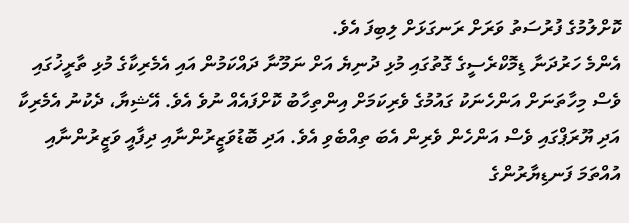ކޮށްލުމުގެ ފުރުސަތު ވަރަށް ރަނގަޅަށް ލިބިފަ އެވެ.
އެންމެ ހަރުދަނާ ޑިމޮކްރެސީގެ ގޮތުގައި މުޅި ދުނިޔެ އަށް ނަމޫނާ ދައްކަމުން އައި އެމެރިކާގެ މުޅި ތާރީޚުގައި ވެސް މިހާތަނަށް އަންހެނަކު ގައުމުގެ ވެރިކަމަށް އިންތިހާބު ކޮށްފައެއް ނުވެ އެވެ. އޭޝިޔާ، ދެކުނު އެމެރިކާ އަދި ޔޫރަޕްގައި ވެސް އަންހެން ވެރިން އެބަ ތިއްބެވި އެވެ. އަދި ބޮޑުވަޒީރުންނާއި ދިފާއީ ވަޒީރުންނާއި އުއްތަމަ ފަނޑިޔާރުންގެ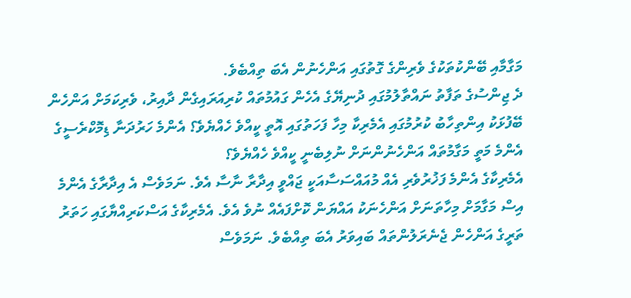މަގާމާއި ބޭންކުތަކުގެ ވެރިންގެ ގޮތުގައި އަންހެނުން އެބަ ތިއްބެވެ.
ދެ ޖިންސުގެ ތަފާތު ނައްތާލުމުގައި ދުނިޔޭގެ އެހެން ގައުމުތައް ކުރިއަރައިގެން ދާއިރު، ވެރިކަމަށް އަންހެން ބޭފުޅަކު އިންތިހާބު ކުރުމުގައި އެމެރިކާ މިހާ ފަހަތުގައި އޮތީ ކީއްވެ ހެއްޔެވެ؟ އެންމެ ހަރުދަނާ ޑިމޮކްރެސީގެ އެންމެ މަތީ މަގާމުތައް އަންހެނުންނަށް ނުލިބެނީ ކީއްވެ ހެއްޔެވެ؟
އެމެރިކާގެ އެންމެ ފަޚުރުވެރި އެއް މުއައްސަސާއަކީ ޖައްވީ އިދާރާ ނާސާ އެވެ. ނަމަވެސް އެ އިދާރާގެ އެންމެ އިސް މަގާމަށް މިހާތަނަށް އަންހެނަކު އައްޔަން ކޮށްފައެއް ނުވެ އެވެ. އެމެރިކާގެ އަސްކަރިއްޔާގައި ހަތަރު ތަރީގެ އަންހެން ޖެނެރަލުންތައް ބައިވަރު އެބަ ތިއްބެވެ. ނަމަވެސް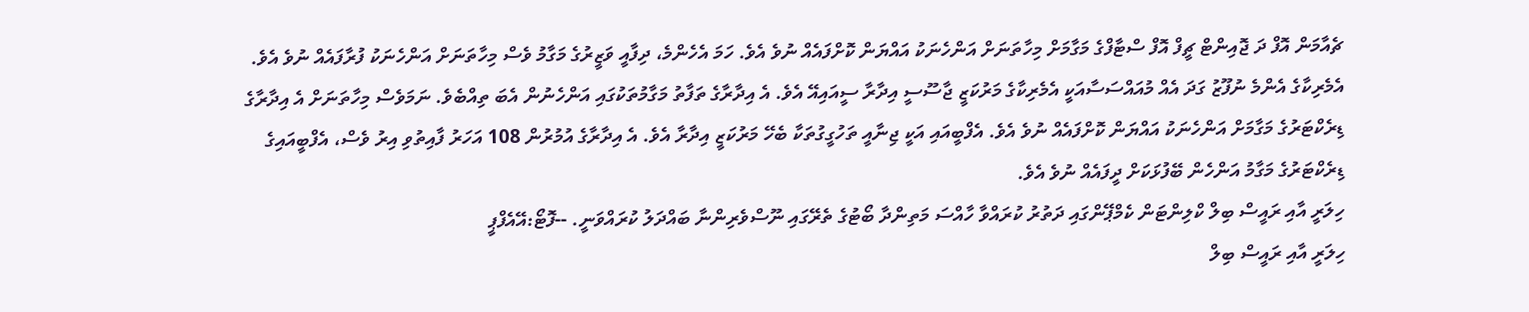ޗެއާމަން އޮފް ދަ ޖޮއިންޓް ޗީފް އޮފް ސްޓާފްގެ މަގާމަށް މިހާތަނަށް އަންހެނަކު އައްޔަން ކޮށްފައެއް ނުވެ އެވެ. ހަމަ އެހެންމެ، ދިފާއީ ވަޒީރުގެ މަގާމު ވެސް މިހާތަނަށް އަންހެނަކު ފުރާފައެއް ނުވެ އެވެ.
އެމެރިކާގެ އެންމެ ނުފޫޒު ގަދަ އެއް މުއައްސަސާއަކީ އެމެރިކާގެ މަރުކަޒީ ޖާސޫސީ އިދާރާ ސީއައިއޭ އެވެ. އެ އިދާރާގެ ތަފާތު މަގާމުތަކުގައި އަންހެނުން އެބަ ތިއްބެވެ. ނަމަވެސް މިހާތަނަށް އެ އިދާރާގެ ޑިރެކްޓަރުގެ މަގާމަށް އަންހެނަކު އައްޔަން ކޮށްފައެއް ނުވެ އެވެ. އެފްބީއައި އަކީ ޖިނާއީ ތަހުގީގުތަކާ ބެހޭ މަރުކަޒީ އިދާރާ އެވެ. އެ އިދާރާގެ އުމުރުން 108 އަހަރު ފާއިތުވި އިރު ވެސް، އެފްބީއައިގެ ޑިރެކްޓަރުގެ މަގާމު އަންހެން ބޭފުޅަކަށް ދީފައެއް ނުވެ އެވެ.
ހިލަރީ އާއި ރައީސް ބިލް ކްލިންޓަން ކެމްޕޭންގައި ދަތުރު ކުރައްވާ ހާއްސަ މަތިންދާ ބޯޓުގެ ތެރޭގައި ނޫސްވެރިންނާ ބައްދަލު ކުރައްވަނީ. --ފޮޓޯ:އޭއެފްޕީ
ހިލަރީ އާއި ރައީސް ބިލް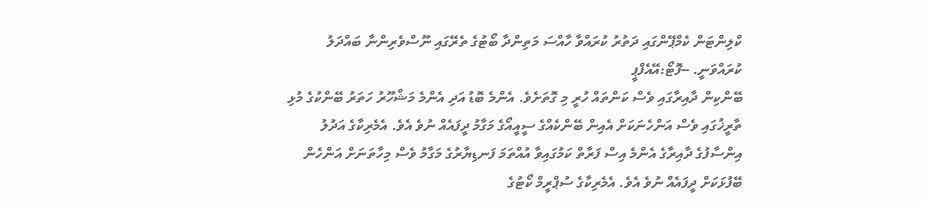ކްލިންޓަން ކެމްޕޭންގައި ދަތުރު ކުރައްވާ ހާއްސަ މަތިންދާ ބޯޓުގެ ތެރޭގައި ނޫސްވެރިންނާ ބައްދަލު ކުރައްވަނީ. --ފޮޓޯ:އޭއެފްޕީ
ބޭންކިން ދާއިރާގައި ވެސް ކަންތައް ހުރީ މި ގޮތަށެވެ. އެންމެ ބޮޑު އަދި އެންމެ މަޝްހޫރު ހަތަރު ބޭންކުގެ މުޅި ތާރީޚުގައި ވެސް އަންހެނަކަށް އެއިން ބޭންކެއްގެ ސީއީއޯގެ މަގާމު ދީފައެއް ނުވެ އެވެ. އެމެރިކާގެ އަދުލު އިންސާފުގެ ދާއިރާގެ އެންމެ އިސް ފަރާތް ކަމުގައިވާ އުއްތަމަ ފަނޑިޔާރުގެ މަގާމު ވެސް މިހާތަނަށް އަންހެން ބޭފުޅަކަށް ދީފައެއް ނުވެ އެވެ. އެމެރިކާގެ ސުޕްރީމް ކޯޓުގެ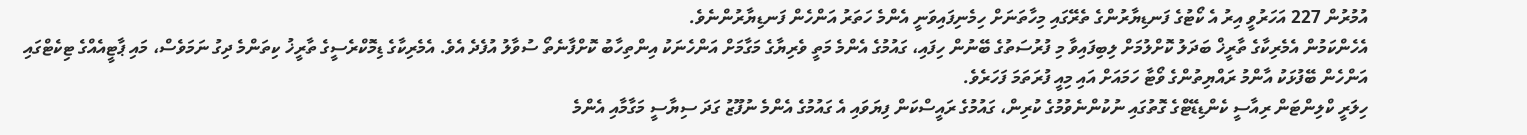އުމުރުން 227 އަހަރުވީ އިރު އެ ކޯޓުގެ ފަނޑިޔާރުންގެ ތެރޭގައި މިހާތަނަށް ހިމެނިފައިވަނީ އެންމެ ހަތަރު އަންހެން ފަނޑިޔާރުންނެވެ.
އެހެންކަމުން އެމެރިކާގެ ތާރީޚް ބަދަލު ކޮށްލުމަށް ލިބިފައިވާ މި ފުރުސަތުގެ ބޭނުން ހިފައި، ގައުމުގެ އެންމެ މަތީ ވެރިޔާގެ މަގާމަށް އަންހެނަކު އިންތިހާބު ކޮށްފާނެތޯ ސުވާލު އުފެދެ އެވެ. އެމެރިކާގެ ޑިމޮކްރެސީގެ ތާރީޚު ކިތަންމެ ދިގު ނަމަވެސް، މައި ޕާޓީއެއްގެ ޓިކެޓްގައި އަންހެން ބޭފުޅަކު އާންމު ރައްޔިތުންގެ ވޯޓާ ހަމައަށް އައި މިއީ ފުރަތަމަ ފަހަރެވެ.
ހިލަރީ ކްލިންޓަން ރިއާސީ ކެންޑިޑޭޓްގެ ގޮތުގައި ނުކުންނެވުމުގެ ކުރިން، ގައުމުގެ ރައީސްކަން ފިޔަވައި އެ ގައުމުގެ އެންމެ ނުފޫޒު ގަދަ ސިޔާސީ މަގާމާއި އެންމެ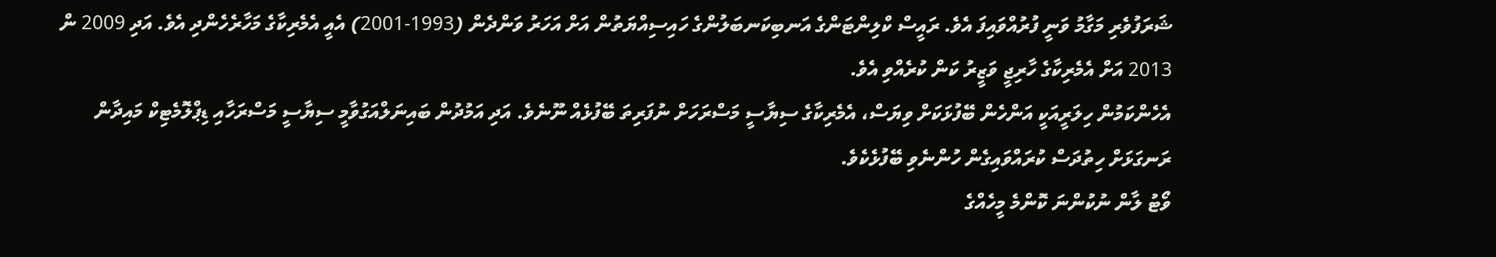ޝަރަފުވެރި މަގާމު ވަނީ ފުރުއްވައިފަ އެވެ. ރައީސް ކްލިންޓަންގެ އަނބިކަނބަލުންގެ ހައިސިއްޔަތުން އަށް އަހަރު ވަންދެން (1993-2001) އެއީ އެމެރިކާގެ މަހާރެހެންދި އެވެ. އަދި 2009 ން 2013 އަށް އެމެރިކާގެ ހާރިޖީ ވަޒީރު ކަން ކުރެއްވި އެވެ.
އެހެންކަމުން ހިލަރީއަކީ އަންހެން ބޭފުޅަކަށް ވިޔަސް، އެމެރިކާގެ ސިޔާސީ މަސްރަހަށް ނުފަރިތަ ބޭފުޅެއް ނޫނެވެ. އަދި އަމުދުން ބައިނަލްއަގުވާމީ ސިޔާސީ މަސްރަހާއި ޑިޕްލޮމެޓިކް މައިދާން ރަނގަޅަށް ހިތުދަސް ކުރައްވައިގެން ހުންނެވި ބޭފުޅެކެވެ.
ވޯޓު ލާން ނުކުންނަ ކޮންމެ މީހެއްގެ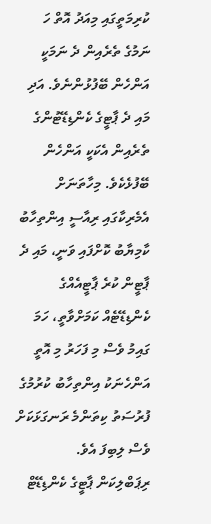ކުރިމަތީގައި މިއަދު އޮތް ހަ ނަމުގެ ތެރެއިން ދެ ނަމަކީ އަންހެން ބޭފުޅުންނެވެ. އަދި މައި ދެ ޕާޓީގެ ކެންޑިޑޭޓުންގެ ތެރެއިން އެކަކީ އަންހެން ބޭފުޅެކެވެ. މިހާތަނަށް އެމެރިކާގައި ރިއާސީ އިންތިހާބު ކާމިޔާބު ކޮށްފައި ވަނީ، މައި ދެ ޕާޓީން ކުރެ ޕާޓީއެއްގެ ކެންޑިޑޭޓެއް ކަމަށްވާތީ، ހަމަ ގައިމު ވެސް މި ފަހަރު މި އޮތީ އަންހެނަކު އިންތިހާބު ކުރުމުގެ ފުރުސަތު ކިތަންމެ ރަނގަޅަކަށް ވެސް ލިބިފަ އެވެ.
ރިޕަބްލިކަން ޕާޓީގެ ކެންޑިޑޭޓް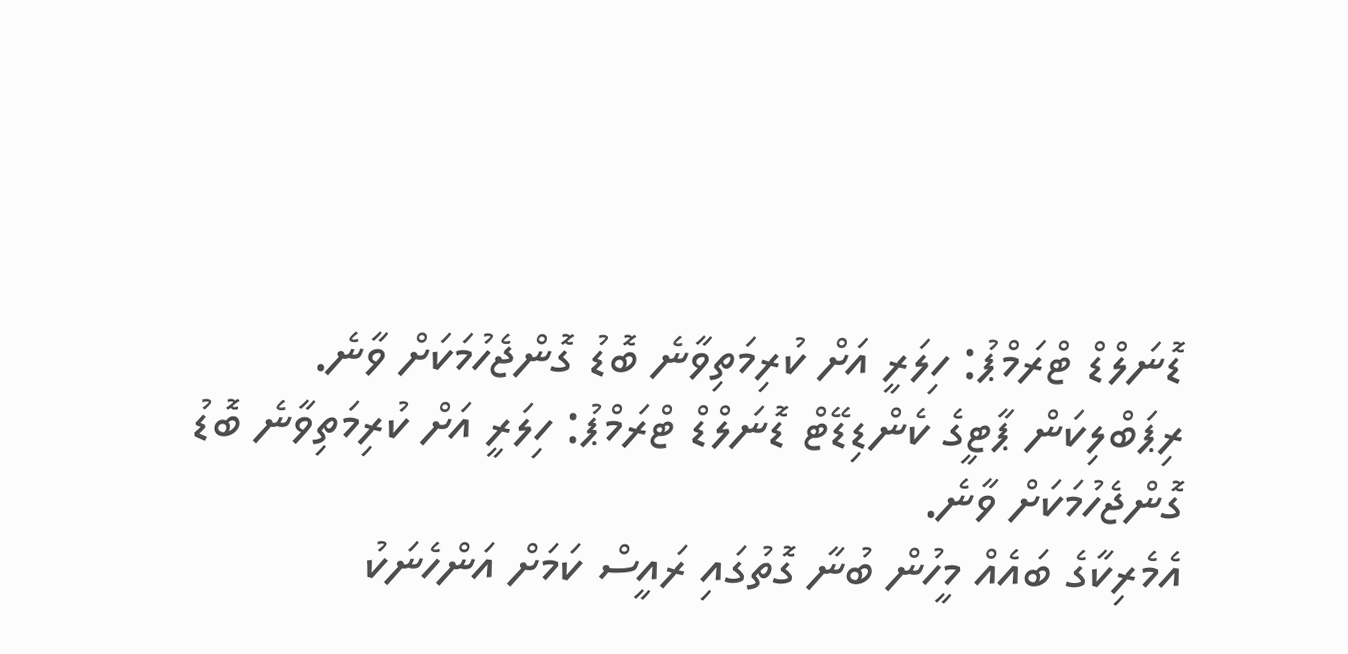ޑޮނަލްޑް ޓްރަމްޕު: ހިލަރީ އަށް ކުރިމަތިވާނެ ބޮޑު ގޮންޖެހުމަކަށް ވާނެ.
ރިޕަބްލިކަން ޕާޓީގެ ކެންޑިޑޭޓް ޑޮނަލްޑް ޓްރަމްޕު: ހިލަރީ އަށް ކުރިމަތިވާނެ ބޮޑު ގޮންޖެހުމަކަށް ވާނެ.
އެމެރިކާގެ ބައެއް މީހުން ބުނާ ގޮތުގައި ރައީސް ކަމަށް އަންހެނަކު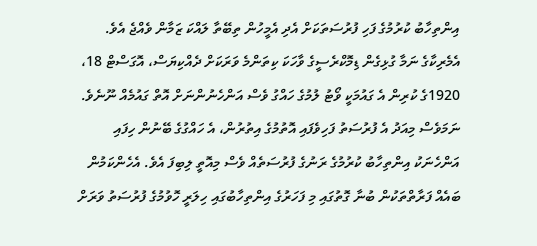އިންތިހާބު ކުރުމުގެ ފަހި ފުރުސަތަކަށް އެދި އެމީހުން ތިބޭތާ ލައްކަ ޒަމާން ވެއްޖެ އެވެ. އެމެރިކާގެ ނަމާ ގުޅިގެން ޑިމޮކްރެސީގެ ވާހަކަ ކިތަންމެ ވަރަކަށް ދެއްކިޔަސް، އޮގަސްޓް 18، 1920ގެ ކުރިން އެ ގައުމަކީ ވޯޓު ލުމުގެ ހައްގު ވެސް އަންހެނުންނަށް އޮތް ގައުމެއް ނޫނެވެ.
ނަމަވެސް މިއަދު އެ ފުރުސަތު ފަހިވެފައި އޮތުމުގެ އިތުރުން، އެ ހައްގުގެ ބޭނުން ހިފައި އަންހެނަކު އިންތިހާބު ކުރުމުގެ ރަނުގެ ފުރުސަތެއް ވެސް މިއޮތީ ލިބިފަ އެވެ. އެހެންކަމުން ބައެއް ފަރާތްތަކުން ބުނާ ގޮތުގައި މި ފަހަރުގެ އިންތިހާބުގައި ހިލަރީ ހޮވުމުގެ ފުރުސަތު ވަރަށް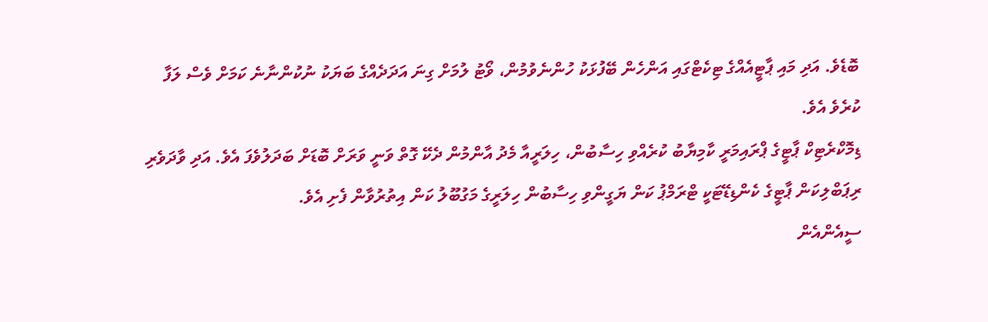ބޮޑެވެ. އަދި މައި ޕާޓީއެއްގެ ޓިކެޓްގައި އަންހެން ބޭފުޅަކު ހުންނެވުމުން، ވޯޓު ލުމަށް ގިނަ އަދަދެއްގެ ބަޔަކު ނުކުންނާނެ ކަމަށް ވެސް ލަފާ ކުރެވެ އެވެ.
ޑިމޮކްރެޓިކް ޕާޓީގެ ޕްރައިމަރީ ކާމިޔާބު ކުރެއްވި ހިސާބުން، ހިލަރީއާ މެދު އާންމުން ދެކޭ ގޮތް ވަނީ ވަރަށް ބޮޑަށް ބަދަލުވެފަ އެވެ. އަދި ވާދަވެރި ރިޕަބްލިކަން ޕާޓީގެ ކެންޑިޑޭޓަކީ ޓްރަމްޕު ކަން ޔަގީންވި ހިސާބުން ހިލަރީގެ މަގުބޫލު ކަން އިތުރުވާން ފެށި އެވެ.
ސީއެންއެން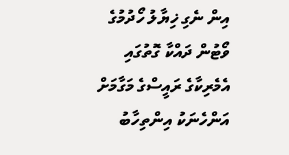އިން ނެގި ޚިޔާލު ހޯދުމުގެ ވޯޓުން ދައްކާ ގޮތުގައި އެމެރިކާގެ ރައީސްގެ މަގާމަށް އަންހެނަކު އިންތިހާބު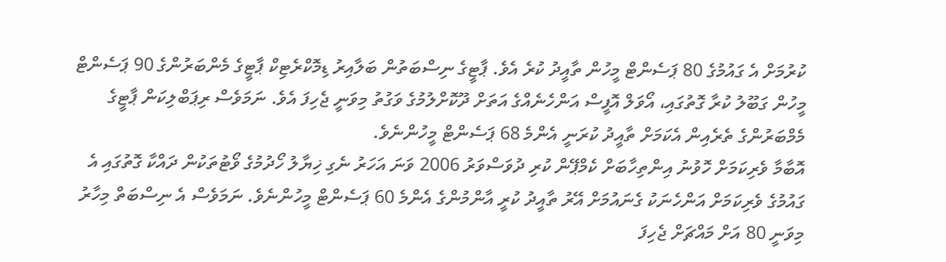ކުރުމަށް އެ ގައުމުގެ 80 ޕަސެންޓް މީހުން ތާއީދު ކުރެ އެވެ. ޕާޓީގެ ނިސްބަތުން ބަލާއިރު ޑިމޮކްރެޓިކް ޕާޓީގެ މެންބަރުންގެ 90 ޕަސެންޓް މީހުން ގަބޫލު ކުރާ ގޮތުގައި، އޯވަލް އޮފީސް އަންހެނެއްގެ އަތަށް ދޫކޮށްލުމުގެ ވަގުތު މިވަނީ ޖެހިފަ އެވެ. ނަމަވެސް ރިޕަބްލިކަން ޕާޓީގެ މެމްބަރުންގެ ތެރެއިން އެކަމަށް ތާއީދު ކުރަނީ އެންމެ 68 ޕަސެންޓް މީހުންނެވެ.
އޮބާމާ ވެރިކަމަށް ހޮވުނު އިންތިހާބަށް ކެމްޕޭން ކުރި ދުވަސްވަރު 2006 ވަނަ އަހަރު ނެގި ޚިޔާލު ހޯދުމުގެ ވޯޓުތަކުން ދައްކާ ގޮތުގައި އެ ގައުމުގެ ވެރިކަމަށް އަންހެނަކު ގެނައުމަށް އޭރު ތާއީދު ކުރީ އާންމުންގެ އެންމެ 60 ޕަސެންޓް މީހުންނެވެ. ނަމަވެސް އެ ނިސްބަތް މިހާރު މިވަނީ 80 އަށް މައްޗަށް ޖެހިފަ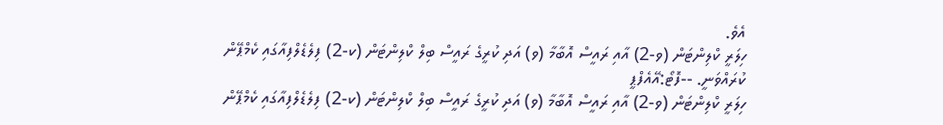އެވެ.
ހިލަރީ ކްލިންޓަން (ވ-2) އާއި ރައީސް އޮބާމާ (ވ) އަދި ކުރީގެ ރައީސް ބިލް ކްލިންޓަން (ކ-2) ފިލެޑެލްފިއާގައި ކެމްޕޭން ކުރައްވަނީ. --ފޮޓޯ:އޭއެފްޕީ
ހިލަރީ ކްލިންޓަން (ވ-2) އާއި ރައީސް އޮބާމާ (ވ) އަދި ކުރީގެ ރައީސް ބިލް ކްލިންޓަން (ކ-2) ފިލެޑެލްފިއާގައި ކެމްޕޭން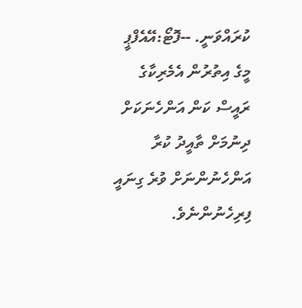ކުރައްވަނީ. --ފޮޓޯ:އޭއެފްޕީ
މީގެ އިތުރުން އެމެރިކާގެ ރައީސް ކަން އަންހެނަކަށް ދިނުމަށް ތާއީދު ކުރާ އަންހެނުންނަށް ވުރެ ގިނައީ ފިރިހެނުންނެވެ.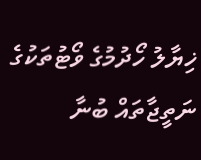ޚިޔާލު ހޯދުމުގެ ވޯޓުތަކުގެ ނަތީޖާތައް ބުނާ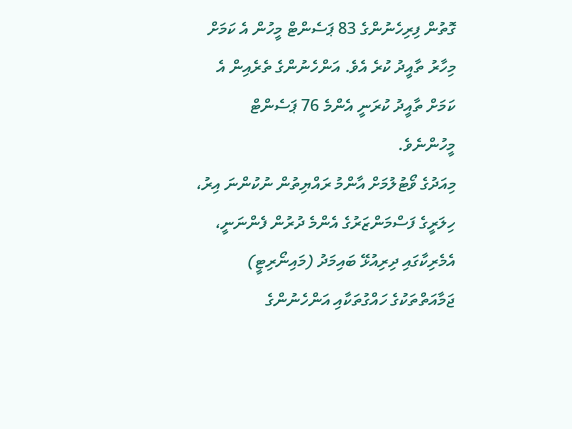ގޮތުން ފިރިހެނުންގެ 83 ޕަސެންޓް މީހުން އެ ކަމަށް މިހާރު ތާއީދު ކުރެ އެވެ. އަންހެނުންގެ ތެރެއިން އެ ކަމަށް ތާއީދު ކުރަނީ އެންމެ 76 ޕަސެންޓް މީހުންނެވެ.
މިއަދުގެ ވޯޓުލުމަށް އާންމު ރައްޔިތުން ނުކުންނަ އިރު، ހިލަރީގެ ފަސްމަންޒަރުގެ އެންމެ ދުރުން ފެންނަނީ، އެމެރިކާގައި ދިރިއުޅޭ ބައިމަދު (މައިނޯރިޓީ) ޖަމާއަތްތަކުގެ ހައްގުތަކާއި އަންހެނުންގެ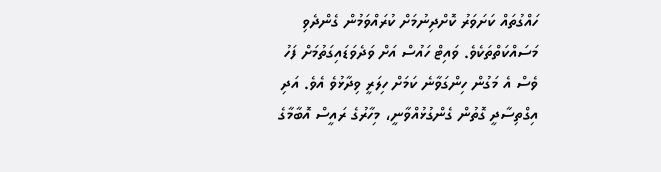ހައްގުތައް ކަށަވަރު ކޮށްދިނުމަށް ކުރައްވަމުން ގެންދެވި މަސައްކަތްތަކެވެ. ވައިޓް ހައުސް އަށް ވަދެވަޑައިގަތުމަށް ފަހު ވެސް އެ މަގުން ހިންގަވާނެ ކަމަށް ހިލަރީ ވިދާޅުވެ އެވެ. އަދި އިގްތިސާދީ ގޮތުން ގެންގުޅުއްވާނީ، މިހާރުގެ ރައީސް އޮބާމާގެ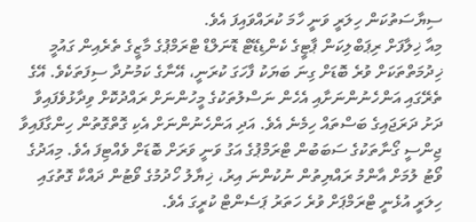ސިޔާސަތުކަން ހިލަރީ ވަނީ ހާމަ ކުރައްވައިފަ އެވެ.
މިއާ ޚިލާފަށް ރިޕަބްލިކަން ޕާޓީގެ ކެންޑިޑޭޓް ޑޮނަލްޑް ޓްރަމްޕުގެ މާޒީގެ ތެރެއިން ގައުމީ ޚިދުމަތްތަކަށް ވުރެ ބޮޑަށް ގިނަ ބަޔަކު ފާހަގަ ކުރަނީ، އޭނާގެ ކަމުނުދާ ސިފަތަކެވެ. އޭގެ ތެރޭގައި އަންހެނުންނަށާއި އެހެން ނަސްލުތަކުގެ މީހުންނަށް ރައްދުކޮށް ވިދާޅުވެފައިވާ ދަށު ދަރަޖައިގެ ބަސްތައް ހިމެނެ އެވެ. އަދި އަންހެނުންނަށް އެކި ގޮތްގޮތުން ހިންގާފައިވާ ޖިންސީ ގޯނާތަކުގެ ސަބަބުން ޓްރަމްޕުގެ އަގު ވަނީ ވަރަށް ބޮޑަށް ވެއްޓިފަ އެވެ. މިއަދުގެ ވޯޓު ލުމަށް އާންމު ރައްޔިތުން ނުކުންނަ އިރު، ޚިޔާލު ހޯދުމުގެ ވޯޓުން ދައްކާ ގޮތުގައި ހިލަރީ އުޅެނީ ޓްރަމްޕަށް ވުރެ ހަތަރު ޕަސެންޓް ކުރީގަ އެވެ.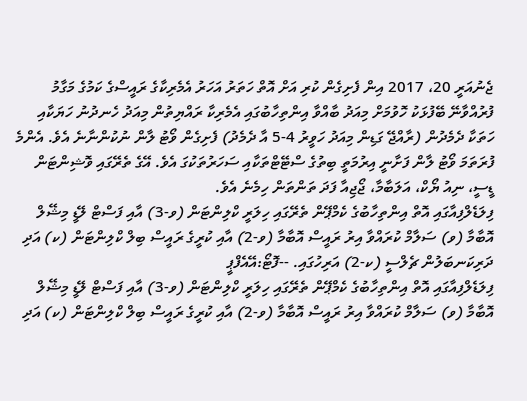ޖެނުއަރީ 20، 2017 އިން ފެށިގެން ކުރި އަށް އޮތް ހަތަރު އަހަރު އެމެރިކާގެ ރައީސްގެ ކަމުގެ މަގާމު ފުރުއްވާނޭ ބޭފުޅަކު ހޮވުމަށް މިއަދު ބާއްވާ އިންތިހާބުގައި އެމެރިކާ ރައްޔިތުން މިއަދު ހެނދުނު ހަޔަކާއި ހަތަކާ ދެމެދުން (ރާއްޖޭ ގަޑިން މިއަދު ހަވީރު 4-5 އާ ދެމެދު) ފެށިގެން ވޯޓު ލާން ނުކުންނާނެ އެވެ. އެންމެ ފުރަތަމަ ވޯޓު ލާން ފަށާނީ އިރުމަތީ ބިތުގެ ސްޓޭޓްތަކާއި ސަހަރުތަކުގަ އެވެ. އޭގެ ތެރޭގައި ވޮޝިންޓަން ޑީސީ، ނިއު ޔޯކް، އަލަބާމާ، ޖޯޖިއާ ފަދަ ތަންތަން ހިމެނެ އެވެ.
ފިލަޑެލްފިއާގައި އޮތް އިންތިހާބުގެ ކެމްޕޭން ތެރޭގައި ހިލަރީ ކްލިންޓަން (ވ-3) އާއި ފަސްޓް ލޭޑީ މިޝޭލް އޮބާމާ (ވ) ސަލާމް ކުރައްވާ އިރު ރައީސް އޮބާމާ (ވ-2) އާއި ކުރީގެ ރައީސް ބިލް ކްލިންޓަން (ކ) އަދި ދަރިކަނބަލުން ޗެލްސީ (ކ-2) އަރިހުގައި. --ފޮޓޯ:އޭއެފްޕީ
ފިލަޑެލްފިއާގައި އޮތް އިންތިހާބުގެ ކެމްޕޭން ތެރޭގައި ހިލަރީ ކްލިންޓަން (ވ-3) އާއި ފަސްޓް ލޭޑީ މިޝޭލް އޮބާމާ (ވ) ސަލާމް ކުރައްވާ އިރު ރައީސް އޮބާމާ (ވ-2) އާއި ކުރީގެ ރައީސް ބިލް ކްލިންޓަން (ކ) އަދި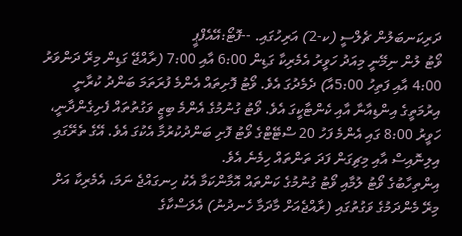ދަރިކަނބަލުން ޗެލްސީ (ކ-2) އަރިހުގައި. --ފޮޓޯ:އޭއެފްޕީ
ވޯޓު ލުން ނިމޭނީ މިއަދު ހަވީރު އެމެރިކާ ގަޑިން 6:00 އާއި 7:00 (ރާއްޖޭ ގަޑިން މިރޭ ދަންވަރު 4:00 އާއި ފަތިހު 5:00އާ) ދެމެދުގަ އެވެ. ވޯޓު ފޮށިތައް އެންމެ ފުރަތަމަ ބަންދު ކުރާނީ އިރުމަތީގެ އިންޑިއާނާ އާއި ކެންޓާކީގަ އެވެ. ވޯޓު ގުނުމުގެ އެންމެ ބިޒީ ވަގުތުތައް ފެށިގެންދާނީ، ހަވީރު 8:00 ގައި އެންމެ ފަހު 20 ސްޓޭޓްގެ ވޯޓު ފޮށި ބަންދުކުރުމާ އެކުގަ އެވެ. އޭގެ ތެރޭގައި އިލިނޮއިސް އާއި މިޗިގަން ފަދަ ތަންތައް ހިމެނެ އެވެ.
އިންތިހާބުގެ ވޯޓު ލުމާއި ވޯޓު ގުނުމުގެ ކަންތައް އޮމާންކަމާ އެކު ހިނގައްޖެ ނަމަ، އެމެރިކާ އަށް މިރޭ މެންދަމުގެ ވަގުތުގައި (ރާއްޖެއަށް މާދަމާ ހެނދުނު) އެލަސްކާގެ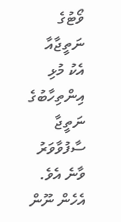ވޯޓުގެ ނަތީޖާއާ އެކު މުޅި އިންތިހާބުގެ ނަތީޖާ ސާފުވާވަރު ވާނެ އެވެ. އެހެން ނޫން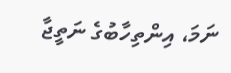ނަމަ، އިންތިހާބުގެ ނަތީޖާ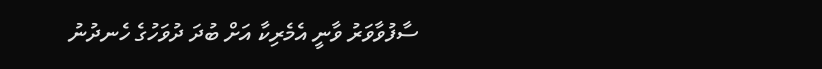ސާފުވާވަރު ވާނީ އެމެރިކާ އަށް ބުދަ ދުވަހުގެ ހެނދުނު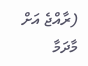(ރާއްޖެ އަށް މާދަމާ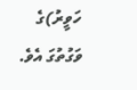ހަވީރު)ގެ ވަގުތުގަ އެވެ.